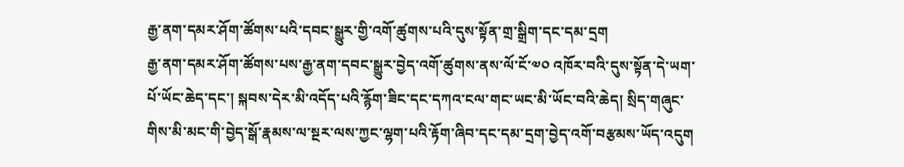རྒྱ་ནག་དམར་ཤོག་ཚོགས་པའི་དབང་སྒྱུར་གྱི་འགོ་ཚུགས་པའི་དུས་སྟོན་གྲ་སྒྲིག་དང་དམ་དྲག
རྒྱ་ནག་དམར་ཤོག་ཚོགས་པས་རྒྱ་ནག་དབང་སྒྱུར་བྱེད་འགོ་ཚུགས་ནས་ལོ་ངོ་༧༠ འཁོར་བའི་དུས་སྟོན་དེ་ཡག་པོ་ཡོང་ཆེད་དང་། སྐབས་དེར་མི་འདོད་པའི་རྙོག་ཟིང་དང་དཀའ་ངལ་གང་ཡང་མི་ཡོང་བའི་ཆེད། སྲིད་གཞུང་གིས་མི་མང་གི་བྱེད་སྒོ་རྣམས་ལ་སྔར་ལས་ཀྱང་ལྷག་པའི་རྟོག་ཞིབ་དང་དམ་དྲག་བྱེད་འགོ་བརྩམས་ཡོད་འདུག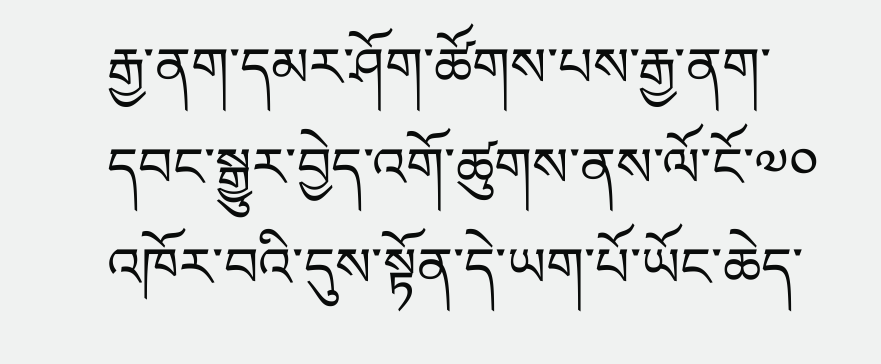རྒྱ་ནག་དམར་ཤོག་ཚོགས་པས་རྒྱ་ནག་དབང་སྒྱུར་བྱེད་འགོ་ཚུགས་ནས་ལོ་ངོ་༧༠ འཁོར་བའི་དུས་སྟོན་དེ་ཡག་པོ་ཡོང་ཆེད་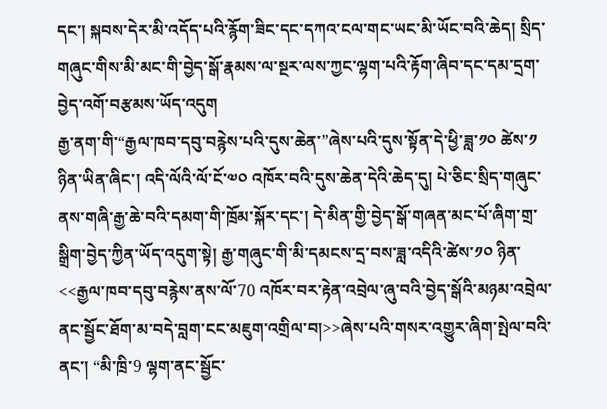དང་། སྐབས་དེར་མི་འདོད་པའི་རྙོག་ཟིང་དང་དཀའ་ངལ་གང་ཡང་མི་ཡོང་བའི་ཆེད། སྲིད་གཞུང་གིས་མི་མང་གི་བྱེད་སྒོ་རྣམས་ལ་སྔར་ལས་ཀྱང་ལྷག་པའི་རྟོག་ཞིབ་དང་དམ་དྲག་བྱེད་འགོ་བརྩམས་ཡོད་འདུག
རྒྱ་ནག་གི་“རྒྱལ་ཁབ་དབུ་བརྙེས་པའི་དུས་ཆེན་”ཞེས་པའི་དུས་སྟོན་དེ་ཕྱི་ཟླ་༡༠ ཚེས་༡ ཉིན་ཡིན་ཞིང་། འདི་ལོའི་ལོ་ངོ་༧༠ འཁོར་བའི་དུས་ཆེན་དེའི་ཆེད་དུ། པེ་ཅིང་སྲིད་གཞུང་ནས་གཞི་རྒྱ་ཆེ་བའི་དམག་གི་ཁྲོམ་སྐོར་དང་། དེ་མིན་གྱི་བྱེད་སྒོ་གཞན་མང་པོ་ཞིག་གྲ་སྒྲིག་བྱེད་ཀྱིན་ཡོད་འདུག་སྟེ། རྒྱ་གཞུང་གི་མི་དམངས་དྲ་བས་ཟླ་འདིའི་ཚེས་༡༠ ཉིན་<<རྒྱལ་ཁབ་དབུ་བརྙེས་ནས་ལོ་70 འཁོར་བར་རྟེན་འབྲེལ་ཞུ་བའི་བྱེད་སྒོའི་མཉམ་འབྲེལ་ནང་སྦྱོང་ཐོག་མ་བདེ་བླག་ངང་མཇུག་འགྲིལ་བ།>>ཞེས་པའི་གསར་འགྱུར་ཞིག་སྤེལ་བའི་ནང་། “མི་ཁྲི་9 ལྷག་ནང་སྦྱོང་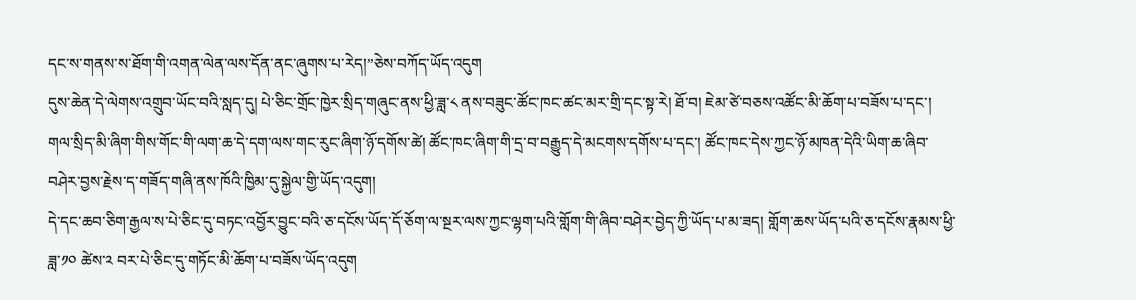དང་ས་གནས་ས་ཐོག་གི་འགན་ལེན་ལས་དོན་ནང་ཞུགས་པ་རེད།”ཅེས་བཀོད་ཡོད་འདུག
དུས་ཆེན་དེ་ལེགས་འགྲུབ་ཡོང་བའི་སླད་དུ། པེ་ཅིང་གྲོང་ཁྱེར་སྲིད་གཞུང་ནས་ཕྱི་ཟླ་༨ ནས་བཟུང་ཚོང་ཁང་ཚང་མར་གྲི་དང་སྟ་རེ། ཐོ་བ། ཇེམ་ཙེ་བཅས་འཚོང་མི་ཆོག་པ་བཟོས་པ་དང་། གལ་སྲིད་མི་ཞིག་གིས་གོང་གི་ལག་ཆ་དེ་དག་ལས་གང་རུང་ཞིག་ཉོ་དགོས་ཚེ། ཚོང་ཁང་ཞིག་གི་དྲ་བ་བརྒྱུད་དེ་མངགས་དགོས་པ་དང་། ཚོང་ཁང་དེས་ཀྱང་ཉོ་མཁན་དེའི་ཡིག་ཆ་ཞིབ་བཤེར་བྱས་རྗེས་ད་གཟོད་གཞི་ནས་ཁོའི་ཁྱིམ་དུ་སྐྱེལ་གྱི་ཡོད་འདུག།
དེ་དང་ཆབ་ཅིག་རྒྱལ་ས་པེ་ཅིང་དུ་བཏང་འབྱོར་བྱུང་བའི་ཅ་དངོས་ཡོད་དོ་ཅོག་ལ་སྔར་ལས་ཀྱང་ལྷག་པའི་གློག་གི་ཞིབ་བཤེར་བྱེད་ཀྱི་ཡོད་པ་མ་ཟད། གློག་ཆས་ཡོད་པའི་ཅ་དངོས་རྣམས་ཕྱི་ཟླ་༡༠ ཚེས་༢ བར་པེ་ཅིང་དུ་གཏོང་མི་ཆོག་པ་བཟོས་ཡོད་འདུག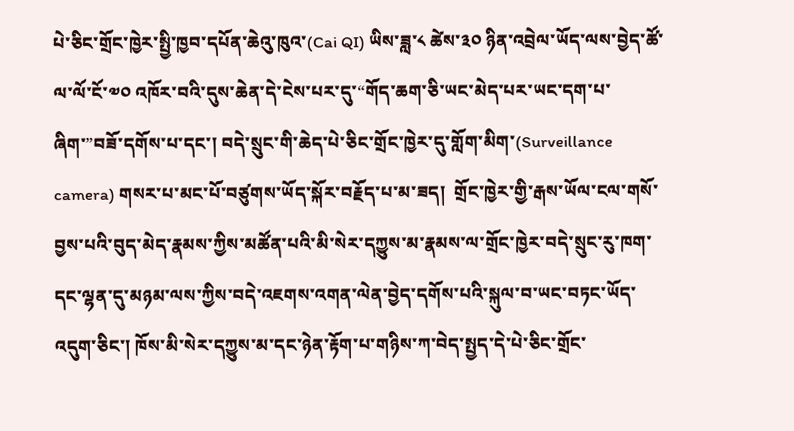པེ་ཅིང་གྲོང་ཁྱེར་སྤྱི་ཁྱབ་དཔོན་ཆེའུ་ཁུའ་(Cai QI) ཡིས་ཟླ་༨ ཚེས་༣༠ ཉིན་འབྲེལ་ཡོད་ལས་བྱེད་ཚོ་ལ་ལོ་ངོ་༧༠ འཁོར་བའི་དུས་ཆེན་དེ་ངེས་པར་དུ་“གོད་ཆག་ཅི་ཡང་མེད་པར་ཡང་དག་པ་ཞིག་”བཟོ་དགོས་པ་དང་། བདེ་སྲུང་གི་ཆེད་པེ་ཅིང་གྲོང་ཁྱེར་དུ་གློག་མིག་(Surveillance camera) གསར་པ་མང་པོ་བཙུགས་ཡོད་སྐོར་བརྗོད་པ་མ་ཟད།  གྲོང་ཁྱེར་གྱི་རྒས་ཡོལ་ངལ་གསོ་བྱས་པའི་བུད་མེད་རྣམས་ཀྱིས་མཚོན་པའི་མི་སེར་དཀྱུས་མ་རྣམས་ལ་གྲོང་ཁྱེར་བདེ་སྲུང་རུ་ཁག་དང་ལྷན་དུ་མཉམ་ལས་ཀྱིས་བདེ་འཇགས་འགན་ལེན་བྱེད་དགོས་པའི་སྐུལ་བ་ཡང་བཏང་ཡོད་འདུག་ཅིང་། ཁོས་མི་སེར་དཀྱུས་མ་དང་ཉེན་རྟོག་པ་གཉིས་ཀ་བེད་སྤྱད་དེ་པེ་ཅིང་གྲོང་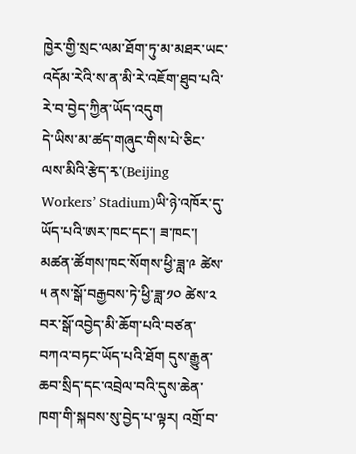ཁྱེར་གྱི་སྲང་ལམ་ཐོག་ཏུ་མ་མཐར་ཡང་འདོམ་རེའི་ས་ན་མི་རེ་འཇོག་ཐུབ་པའི་རེ་བ་བྱེད་ཀྱིན་ཡོད་འདུག
དེ་ཡིས་མ་ཚད་གཞུང་གིས་པེ་ཅིང་ལས་མིའི་རྩེད་རྭ་(Beijing Workers’ Stadium)ཡི་ཉེ་འཁོར་དུ་ཡོད་པའི་ཨར་ཁང་དང་། ཟ་ཁང་། མཚན་ཚོགས་ཁང་སོགས་ཕྱི་ཟླ་༩ ཚེས་༥ ནས་སྒོ་བརྒྱབས་ཏེ་ཕྱི་ཟླ་༡༠ ཚེས་༢ བར་སྒོ་འབྱེད་མི་ཆོག་པའི་བཙན་བཀའ་བཏང་ཡོད་པའི་ཐོག དུས་རྒྱུན་ཆབ་སྲིད་དང་འབྲེལ་བའི་དུས་ཆེན་ཁག་གི་སྐབས་སུ་བྱེད་པ་ལྟར། འགྲོ་བ་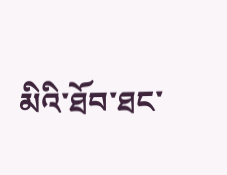མིའི་ཐོབ་ཐང་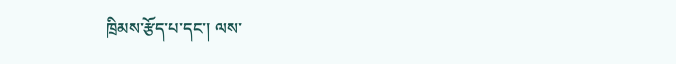ཁྲིམས་རྩོད་པ་དང་། ལས་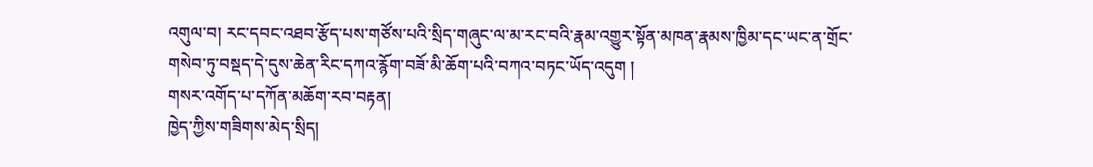འགུལ་བ། རང་དབང་འཐབ་རྩོད་པས་གཙོས་པའི་སྲིད་གཞུང་ལ་མ་རང་བའི་རྣམ་འགྱུར་སྟོན་མཁན་རྣམས་ཁྱིམ་དང་ཡང་ན་གྲོང་གསེབ་ཏུ་བསྡད་དེ་དུས་ཆེན་རིང་དཀའ་རྙོག་བཟོ་མི་ཆོག་པའི་བཀའ་བཏང་ཡོད་འདུག །
གསར་འགོད་པ་དཀོན་མཆོག་རབ་བརྟན།
ཁྱེད་ཀྱིས་གཟིགས་མེད་སྲིད།